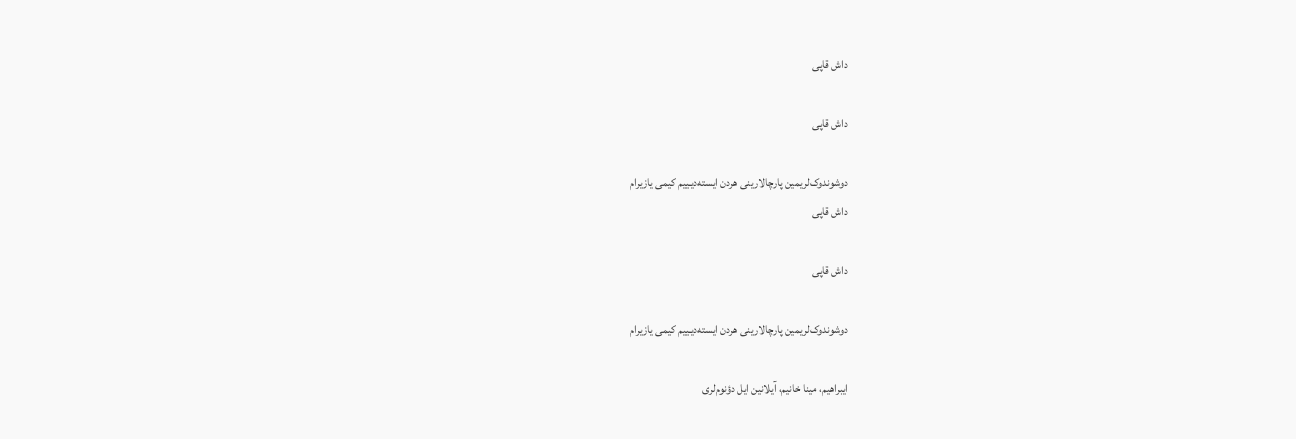داش قاپی

داش قاپی

دوشوندوک‌لریمین پارچالارینی هردن ایسته‌دیـییم کیمی یازیرام
داش قاپی

داش قاپی

دوشوندوک‌لریمین پارچالارینی هردن ایسته‌دیـییم کیمی یازیرام

ایبراهیم، مینا خانیم، آیلا‌نین ایل دؤنوم‌لری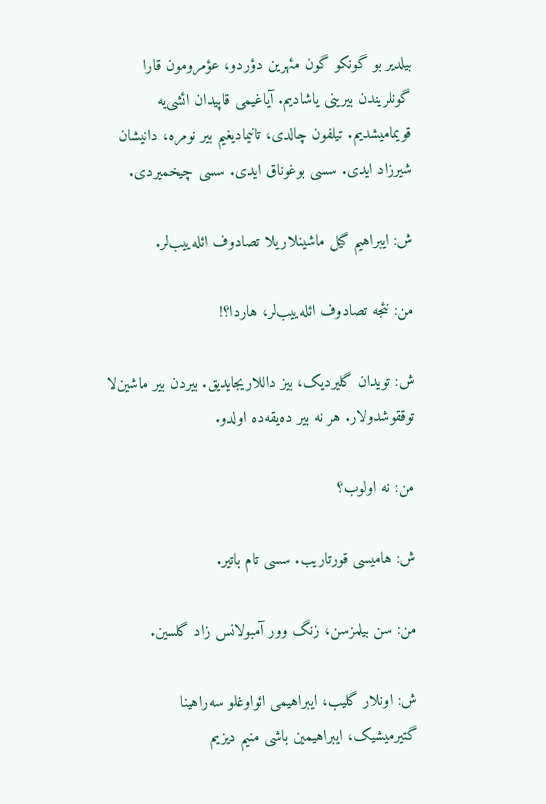بیلدیر بو گونکو گون مئهرین دؤردو، عؤمرومون قارا گونلریندن بیرینی یاشادیم. آیاغیمی قاپیدان ائشی‌یه قویمامیشدیم. تیلفون چالدی، تانیمادیغیم بیر نومره، دانیشان شیرزاد ایدی. سسی بوغوناق ایدی. سسی چیخمیردی.

ش: ایبراهیم گیل ماشینلاریلا تصادوف ائله‌ییب‌لر.

من: نئجه تصادوف ائله‌ییب‌لر، هاردا؟!

ش: تویدان گلیردیک، بیز داللاریجایدیق. بیردن بیر ماشین‌لا توققوشدولار. هر نه بیر ده‌یقه‌ده اولدو.

من: نه اولوب؟

ش: هامیسی قورتاریب. سسی تام باتیر.

من: سن بیلمزسن، زنگ وور آمبولانس زاد گلسین.

ش: اونلار گلیب، ایبراهیمی ائو‌اوغلو سه‌راهینا گتیرمیشیک، ایبراهیمین باشی منیم دیزیم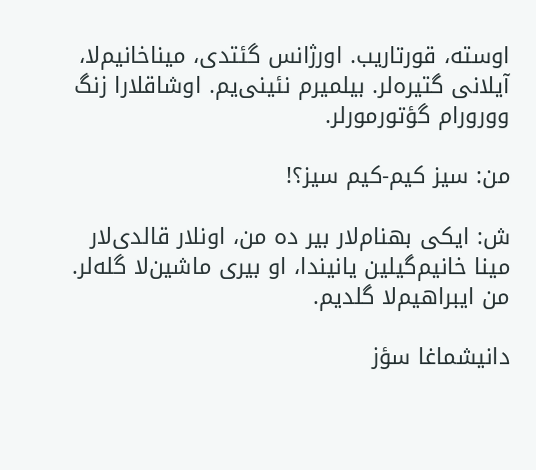اوسته، قورتاریب. اورژانس گئتدی، میناخانیم‌لا، آیلانی گتیره‌لر. بیلمیرم نئینی‌یم. اوشاقلارا زنگ وورورام گؤتورمورلر.

من: سیز کیم-کیم سیز؟!

ش: ایکی بهنام‌لار بیر ده من، اونلار قالدی‌لار مینا خانیم‌گیلین یانیندا، او بیری ماشین‌لا گله‌لر. من ایبراهیم‌لا گلدیم.

دانیشماغا سؤز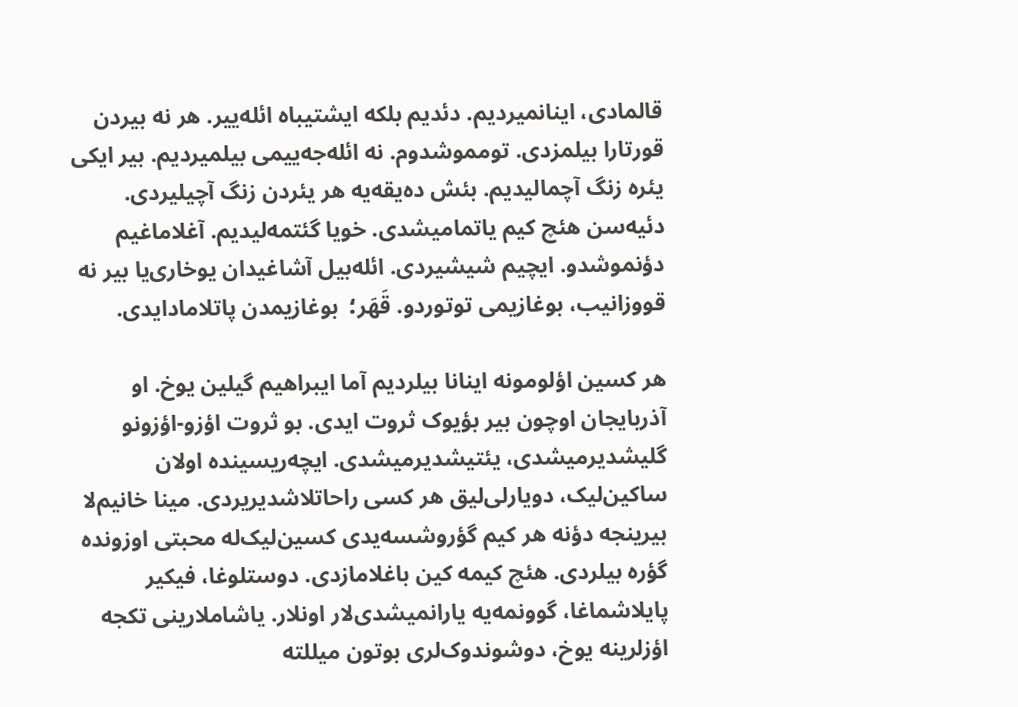قالمادی، اینانمیردیم. دئدیم بلکه ایشتیباه ائله‌ییر. هر نه بیردن قورتارا بیلمزدی. تومموشدوم. نه ائله‌جه‌ییمی بیلمیردیم. بیر ایکی یئره زنگ آچمالیدیم. بئش ده‌یقه‌یه هر یئردن زنگ آچیلیردی. دئیه‌سن هئچ کیم یاتمامیشدی. خویا گئتمه‌لیدیم. آغلاماغیم دؤنموشدو. ایچیم شیشیردی. ائله‌بیل آشاغیدان یوخاری‌یا بیر نه قووزانیب، بوغازیمی توتوردو. قَهَر؛  بوغازیمدن پاتلامادایدی.

هر کسین اؤلومونه اینانا بیلردیم آما ایبراهیم گیلین یوخ. او آذربایجان اوچون بیر بؤیوک ثروت ایدی. بو ثروت اؤزو-اؤزونو گلیشدیرمیشدی، یئتیشدیرمیشدی. ایچه‌ریسینده اولان ساکین‌لیک، دویارلی‌لیق هر کسی راحاتلاشدیریردی. مینا خانیم‌لا بیرینجه دؤنه هر کیم گؤروشسه‌یدی کسین‌لیک‌له محبتی اوزونده گؤره بیلردی. هئچ کیمه کین باغلامازدی. دوستلوغا، فیکیر پایلاشماغا، گوونمه‌یه یارانمیشدی‌لار اونلار. یاشاملارینی تکجه اؤزلرینه یوخ، دوشوندوک‌لری بوتون میللته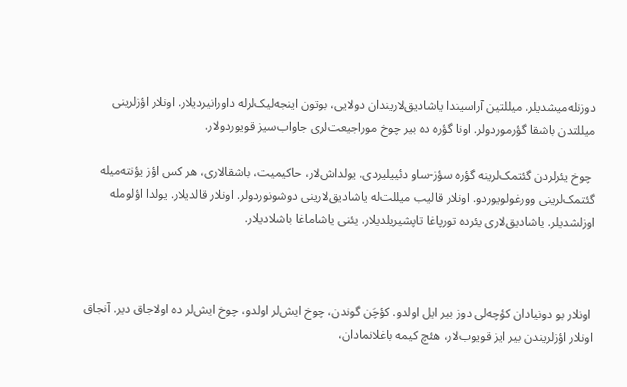دوزنله‌میشدیلر. میللتین آراسیندا یاشادیق‌لاریندان دولایی، بوتون اینجه‌لیک‌لرله داورانیردیلار. اونلار اؤزلرینی میللتدن باشقا گؤرموردولر. اونا گؤره ده بیر چوخ موراجیعت‌لری جاواب‌سیز قویوردولار.

 چوخ یئرلردن گئتمک‌لرینه گؤره سؤز-ساو دئییلیردی. یولداش‌لار، حاکیمیت، باشقالاری، هر کس اؤز یؤنته‌میله گئتمک‌لرینی وورغولویوردو. اونلار قالیب میللت‌له یاشادیق‌لارینی دوشونوردولر. اونلار قالدیلار. یولدا اؤلومله اوزلشدیلر. یاشادیق‌لاری یئرده تورپاغا تاپشیریلدیلار. یئنی یاشاماغا باشلادیلار.



 اونلار بو دونیادان کؤچه‌لی دوز بیر ایل اولدو. کؤچَن گوندن، چوخ ایش‌لر اولدو، چوخ ایش‌لر ده اولاجاق دیر. آنجاق اونلار اؤزلریندن بیر ایز قویوب‌لار، هئچ کیمه باغلانمادان،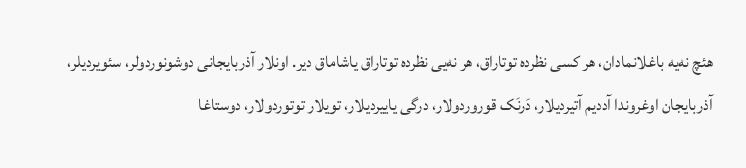هئچ نه‌یه باغلانمادان، هر کسی نظرده توتاراق، هر نه‌یی نظرده توتاراق یاشاماق دیر. اونلار آذربایجانی دوشونوردولر، سئویردیلر، آذربایجان اوغروندا آددیم آتیردیلار، دَرنَک قوروردولار، درگی یاییردیلار، تویلار توتوردولار، دوستاغا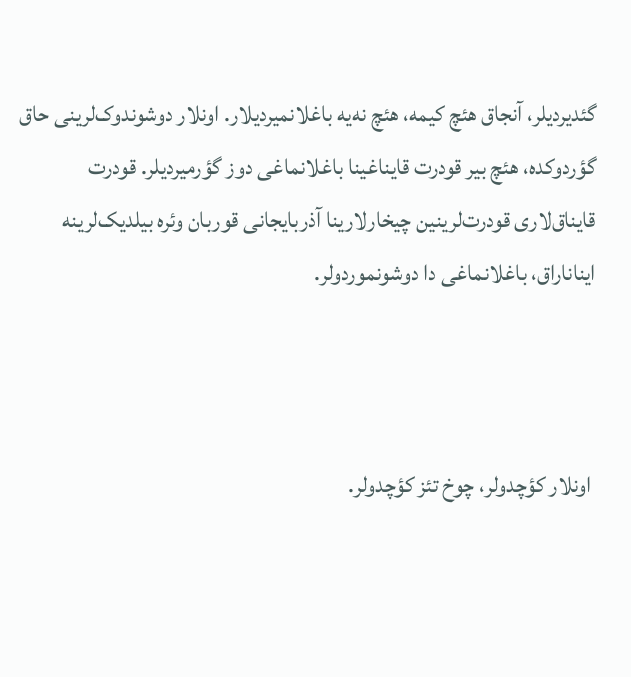گئدیردیلر، آنجاق هئچ کیمه، هئچ نه‌یه باغلانمیردیلار. اونلار دوشوندوک‌لرینی حاق گؤردوکده، هئچ بیر قودرت قایناغینا باغلانماغی دوز گؤرمیردیلر. قودرت قایناق‌لاری قودرت‌لرینین چیخارلارینا آذربایجانی قوربان وئره بیلدیک‌لرینه ایناناراق، باغلانماغی دا دوشونموردولر.



 اونلار کؤچدولر، چوخ تئز کؤچدولر.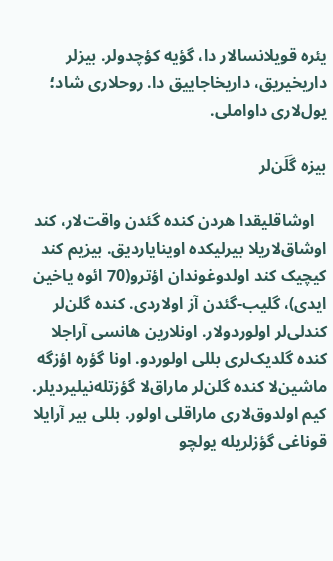یئره قویلانسالار دا، گؤیه کؤچدولر. بیزلر داریخیریق، داریخاجاییق دا. روحلاری شاد؛ یول‌لاری داواملی.

بیزه گَلَن‌لر

   اوشاقلیقدا هردن کنده گئدن واقت‌لار، کند اوشاق‌لاریلا بیرلیکده اوینایاردیق. بیزیم کند کیچیک کند اولدوغوندان اؤترو(70 ائوه یاخین ایدی)، گلیب-گئدن آز اولاردی. کنده گلن‌لر کندلی‌لر اولوردولار. اونلارین هانسی آراجلا کنده گلدیک‌لری بللی اولوردو. اونا گؤره اؤزگه ماشین‌لا کنده گلن‌لر ماراق‌لا گؤزتله‌نیلیردیلر. کیم اولدوق‌لاری ماراقلی اولور. بللی بیر آرایلا قوناغی گؤزلریله یولچو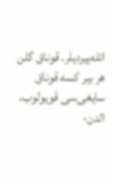ائله‌ییردیلر. قوناق گلن هر بیر کسه قوناق سایغی‌سی قویولوب، الدن-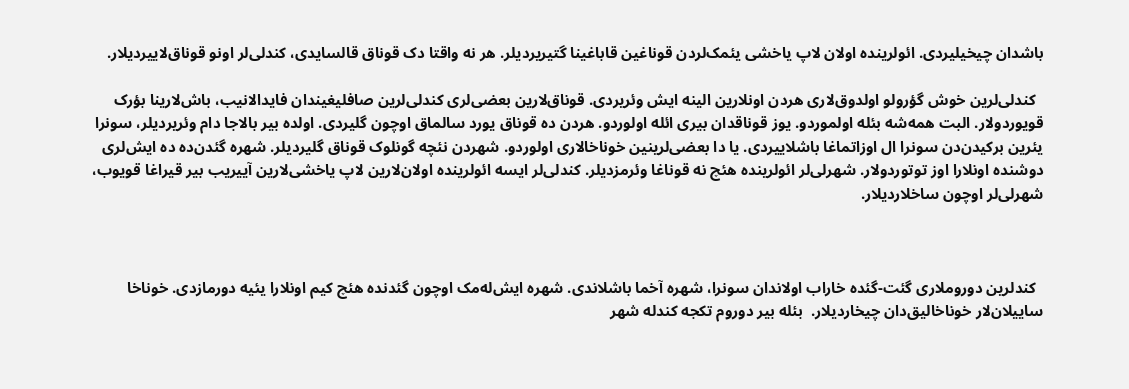باشدان چیخیلیردی. ائولرینده اولان لاپ یاخشی یئمک‌لردن قوناغین قاباغینا گتیریردیلر. هر نه واقتا دک قوناق قالسایدی، کندلی‌لر اونو قوناق‌لاییردیلار.

  کندلی‌لرین خوش گؤرولو اولدوق‌لاری هردن اونلارین الینه ایش وئریردی. قوناق‌لارین بعضی‌لری کندلی‌لرین صافلیغیندان فایدالانیب، باش‌لارینا بؤرک قویوردولار. البت همه‌شه بئله اولموردو. یوز قوناقدان بیری ائله اولوردو. هردن ده قوناق یورد سالماق اوچون گلیردی. اولده بیر بالاجا دام وئریردیلر، سونرا یئرین برکیدن‌دن سونرا ال اوزاتماغا باشلاییردی. یا دا بعضی‌لرینین خوناخا‌لاری اولوردو. شهردن نئچه گونلوک قوناق گلیردیلر. شهره گئدن‌ده ده ایش‌لری دوشنده اونلارا اوز توتوردولار. شهرلی‌لر ائو‌لرینده هئچ نه قوناغا وئرمزدیلر. کندلی‌لر ایسه ائو‌لرینده اولان‌لارین لاپ یاخشی‌لارین آییریب بیر قیراغا قویوب، شهرلی‌لر اوچون ساخلاردیلار.



  کندلرین دوروملاری گئت-گئده خاراب اولاندان سونرا، شهره آخما باشلاندی. شهره ایش‌له‌مک اوچون گئدنده هئچ کیم اونلارا یئیه دورمازدی‌. خوناخا ساییلان‌لار خوناخالیق‌دان چیخاردیلار.  بئله بیر دوروم تکجه کندله شهر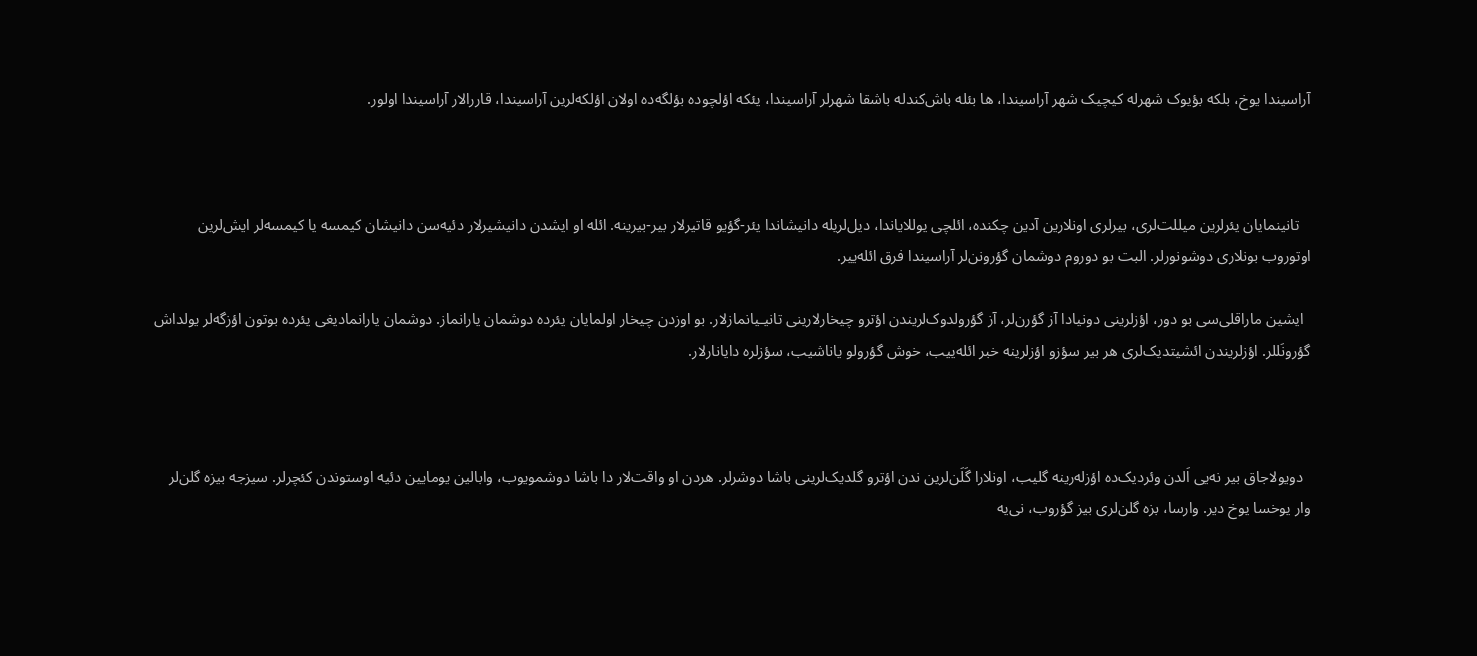آراسیندا یوخ، بلکه بؤیوک شهرله کیچیک شهر آراسیندا، ها بئله باش‌کندله باشقا شهرلر آراسیندا، یئکه اؤلچوده بؤلگه‌ده اولان اؤلکه‌لرین آراسیندا، قاررالار آراسیندا اولور.



   تانینمایان یئر‌لرین میللت‌لری، بیرلری اونلارین آدین چکنده، ائلچی یوللایاندا، دیل‌لریله دانیشاندا یئر-گؤیو قاتیرلار بیر-بیرینه. ائله او ایشدن دانیشیرلار دئیه‌سن دانیشان کیمسه یا کیمسه‌لر ایش‌لرین اوتوروب بونلاری دوشونورلر. البت بو دوروم دوشمان‌ گؤرونن‌لر آراسیندا فرق ائله‌ییر.

  ایشین ماراقلی‌سی بو دور، اؤزلرینی دونیادا آز گؤرن‌لر، آز گؤرولدوک‌لریندن اؤترو چیخارلارینی تانیـیانمازلار. بو اوزدن چیخار اولمایان یئرده دوشمان یارانماز. دوشمان یارانمادیغی یئرده بوتون اؤزگه‌لر یولداش گؤرونَللر. اؤزلریندن ائشیتدیک‌لری هر بیر سؤزو اؤزلرینه خبر ائله‌ییب، خوش گؤرولو یاناشیب، سؤزلره دایانارلار.



  دویولاجاق بیر نه‌یی اَلدن وئردیک‌ده اؤزله‌رینه گلیب، اونلارا گَلَن‌لرین ندن اؤترو گلدیک‌لرینی باشا دوشرلر. هردن او واقت‌لار دا باشا دوشمویوب، وابالین یومایین دئیه اوستوندن کئچرلر. سیزجه بیزه گلن‌لر وار یوخسا یوخ دیر. وارسا، بزه گلن‌لری بیز گؤروب، نی‌یه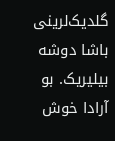گلدیک‌لرینی باشا دوشه بیلیریک. بو آرادا خوش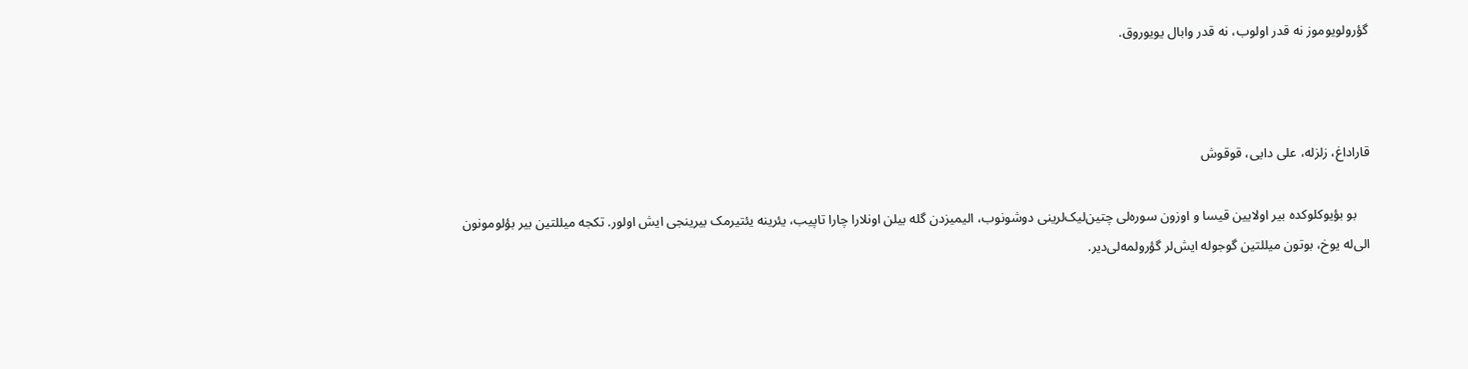گؤرولویوموز نه قدر اولوب، نه قدر وابال یویوروق.



قاراداغ، زلزله، علی دایی، قوقوش

    بو بؤیوکلوکده بیر اولایین قیسا و اوزون سوره‌لی چتین‌لیک‌لرینی دوشونوب، الیمیزدن گله بیلن اونلارا چارا تاپیب، یئرینه یئتیرمک بیرینجی ایش اولور. تکجه میللتین بیر بؤلومونون الی‌له یوخ، بوتون میللتین گوجوله ایش‌لر گؤرولمه‌لی‌دیر.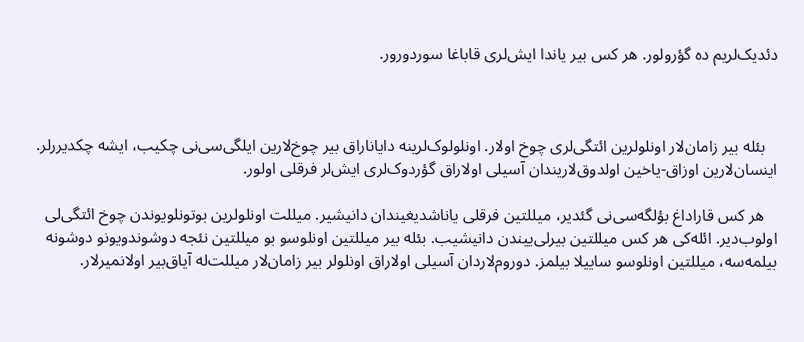دئدیک‌لریم ده گؤرولور. هر کس بیر یاندا ایش‌لری قاباغا سوردورور.



   بئله بیر زامان‌لار اونلولرین ائتگی‌لری چوخ اولار. اونلولوک‌لرینه دایاناراق بیر چوخ‌لارین ایلگی‌سی‌نی چکیب، ایشه چکدیررلر. اینسان‌لارین اوزاق-یاخین اولدوق‌لاریندان آسیلی اولاراق گؤردوک‌لری ایش‌لر فرقلی اولور.

   هر کس قاراداغ بؤلگه‌سی‌نی گئدیر، میللتین فرقلی یاناشدیغیندان دانیشیر. میللت اونلولرین بوتونلویوندن چوخ ائتگی‌لی اولوب‌دیر. ائله‌کی هر کس میللتین بیرلی‌ییندن دانیشیب. بئله بیر میللتین اونلوسو بو میللتین نئجه دوشوندویونو دوشونه بیلمه‌سه، میللتین اونلوسو ساییلا بیلمز. دوروم‌لاردان آسیلی اولاراق اونلولر بیر زامان‌لار میللت‌له آیاق‌بیر اولانمیرلار.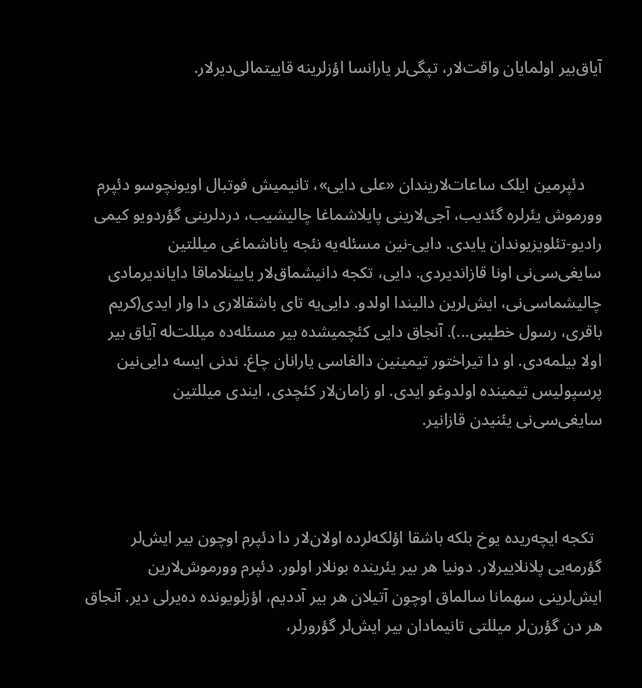آیاق‌بیر اولمایان واقت‌لار، تپگی‌لر یارانسا اؤزلرینه قاییتمالی‌دیرلار.



    دئپرمین ایلک ساعات‌لاریندان «علی‌ دایی»، تانیمیش فوتبال اویونچوسو دئپرم وورموش یئرلره گئدیب، آجی‌لارینی پایلاشماغا چالیشیب، دردلرینی گؤردویو کیمی رادیو-تئلویزیوندان یایدی. دایی‌-نین مسئله‌یه نئجه یاناشماغی میللتین سایغی‌سی‌نی اونا قازاندیردی. دایی، تکجه دانیشماق‌لار یایینلاماقا دایاندیرمادی چالیشماسی‌نی، ایش‌لرین دالیندا اولدو. دایی‌یه تای باشقا‌لاری دا وار ایدی(کریم باقری، رسول خطیبی...). آنجاق دایی کئچمیشده بیر مسئله‌ده میللت‌له آیاق بیر اولا بیلمه‌دی. او دا تیراختور تیمینین دالغاسی یارانان چاغ. ندنی ایسه دایی‌نین پرسپولیس تیمینده اولدوغو ایدی. او زامان‌لار کئچدی، ایندی میللتین سایغی‌سی‌نی یئنیدن قازانیر.



  تکجه ایچه‌ریده یوخ بلکه باشقا اؤلکه‌لرده اولان‌لار دا دئپرم اوچون بیر ایش‌لر گؤرمه‌یی پلانلاییرلار. دونیا هر بیر یئرینده بونلار اولور. دئپرم وورموش‌لارین ایش‌لرینی سهمانا سالماق اوچون آتیلان هر بیر آددیم، اؤزلویونده ده‌یرلی ‌دیر. آنجاق هر دن گؤرن‌لر میللتی تانیمادان بیر ایش‌لر گؤرورلر،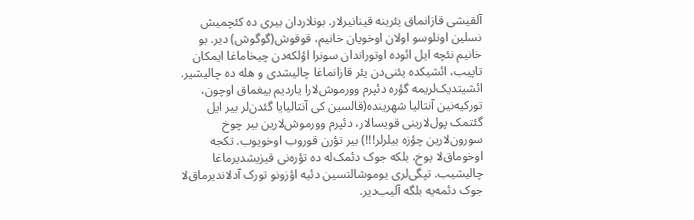آلقیشی قازانماق یئرینه قینانیرلار. بونلاردان بیری ده کئچمیش نسلین اونلوسو اولان اوخویان خانیم، قوقوش(گوگوش) دیر. بو خانیم نئچه ایل ائوده اوتوراندان سونرا اؤلکه‌دن چیخاماغا ایمکان تاپیب، ائشیکده یئنی‌دن یئر قازانماغا چالیشدی و هله ده چالیشیر. ائشیتدیک‌لریمه گؤره دئپرم وورموش‌لارا یاردیم ییغماق اوچون، تورکیه‌نین آنتالیا شهرینده(قالسین کی آنتالیایا گئدن‌لر بیر ایل گئتمک پول‌لارینی قویسالار، دئپرم وورموش‌لارین بیر چوخ سورون‌لارین چؤزه بیلرلر!!!) بیر تؤرن قوروب اوخویوب. تکجه اوخوماق‌لا یوخ، بلکه جوک دئمک‌له ده تؤره‌نی قیزیشدیرماغا چالیشیب. تپگی‌لری یوموشالتسین دئیه اؤزونو تورک آدلاندیرماق‌لا جوک دئمه‌یه بلگه آلیب‌دیر.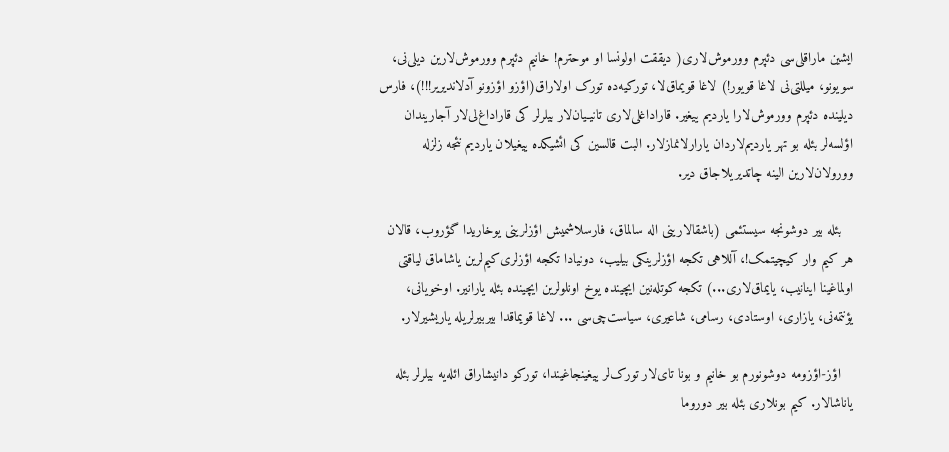ایشین ماراقلی‌سی دئپرم وورموش‌لاری( دیققت اولونسا او موحترم! خانیم دئپرم وورموش‌لارین دیلی‌نی، سویونو، میللتی‌نی لاغا قویور!) لاغا قویماق‌لا، تورکیه‌ده تورک اولاراق(اؤزو اؤزونو آدلاندیریر!!!)، فارس دیلینده دئپرم وورموش‌لارا یاردیم ییغیر. قاراداغلی‌لاری تانیـیان‌لار بیلرلر کی قاراداغ‌لی‌لار آجاریندان اؤلسه‌لر بئله بو تهر یاردیم‌لاردان یارارلانمازلار. البت قالسین کی ائشیکده ییغیلان یاردیم نئجه زلزله وورولان‌لارین الینه چاتدیریلاجاق دیر.

   بئله بیر دوشونجه سیستئمی (باشقالارینی اله سالماق، فارسلاشمیش اؤزلرینی یوخاریدا گؤروب، قالان هر کیم وار کیچیتمک!، آللاهی تکجه اؤزلرینکی بیلیب، دونیادا تکجه اؤزلری‌کیم‌لرین یاشاماق لیاقتی اولماغینا اینانیب، یایماق‌لاری...) تکجه کوتله‌نین ایچینده یوخ اونلولرین ایچینده بئله یارانیر. اوخویانی، یؤنتمه‌نی، یازاری، اوستادی، رسامی، شاعیری، سیاست‌چی‌سی ... لاغا قویماقدا بیربیرلریله یاریشیرلار.

   اؤز-اؤزومه دوشونورم بو خانیم و بونا تای‌لار تورک‌لر ییغینجاغیندا، تورکو دانیشاراق ائله‌یه بیلرلر بئله یاناشالار. کیم بونلاری بئله بیر دوروما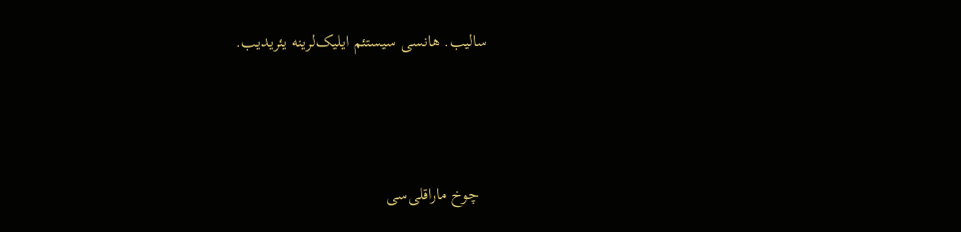سالیب. هانسی سیستئم ایلیک‌لرینه یئریدیب.



  چوخ ماراقلی‌سی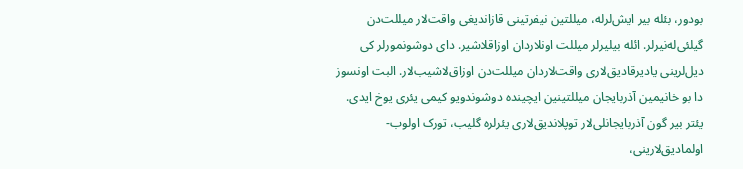بودور، بئله بیر ایش‌لرله، میللتین نیفرتینی قازاندیغی واقت‌لار میللت‌دن گیلئی‌له‌نیرلر. ائله بیلیرلر میللت اونلاردان اوزاقلاشیر. دای دوشونمورلر کی دیل‌لرینی یادیرقادیق‌لاری واقت‌لاردان میللت‌دن اوزاق‌لاشیب‌لار. البت اونسوز دا بو خانیمین آذربایجان میللتینین ایچینده دوشوندویو کیمی یئری یوخ ایدی. یئتر بیر گون آذربایجانلی‌لار توپلاندیق‌لاری یئرلره گلیب، تورک اولوب-اولمادیق‌لارینی،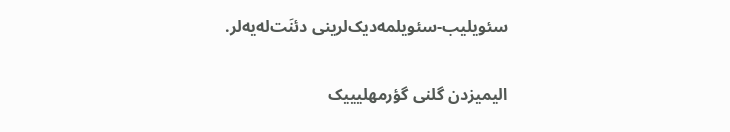سئویلیب-سئویلمه‌دیک‌لرینی دئنَت‌له‌یه‌لر.

الیمیزدن گلنی گؤرمهلیییک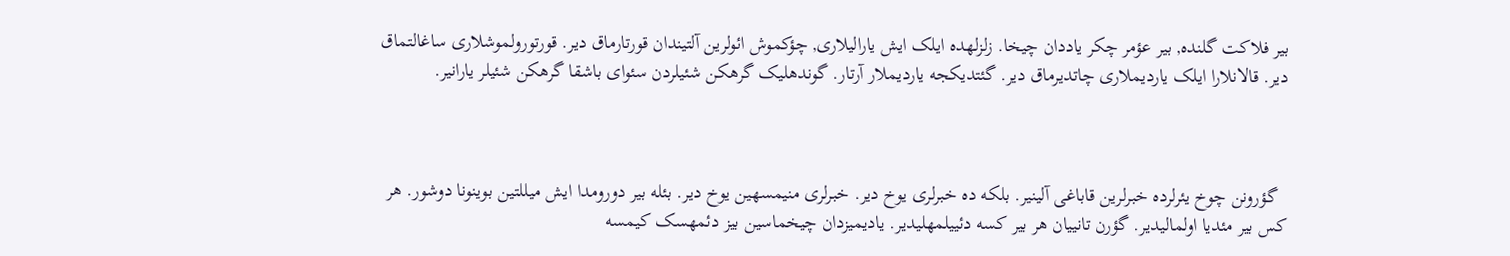بیر فلاکت گلنده, بیر عؤمر چکر یاددان چیخا. زلزلهده ایلک ایش یارالیلاری, چؤکموش ائولرین آلتیندان قورتارماق دیر. قورتورولموشلاری ساغالتماق دیر. قالانلارا ایلک یاردیملاری چاتدیرماق دیر. گئتدیکجه یاردیملار آرتار. گوندهلیک گرهکن شئیلردن سئوای باشقا گرهکن شئیلر یارانیر.



  گؤرونن چوخ یئرلرده خبرلرین قاباغی آلینیر. بلکه ده خبرلری یوخ دیر. خبرلری منیمسهین یوخ دیر. بئله بیر دورومدا ایش میللتین بوینونا دوشور. هر کس بیر مئدیا اولمالیدیر. گؤرن تانییان هر بیر کسه دئییلمهلیدیر. یادیمیزدان چیخماسین بیز دئمهسک کیمسه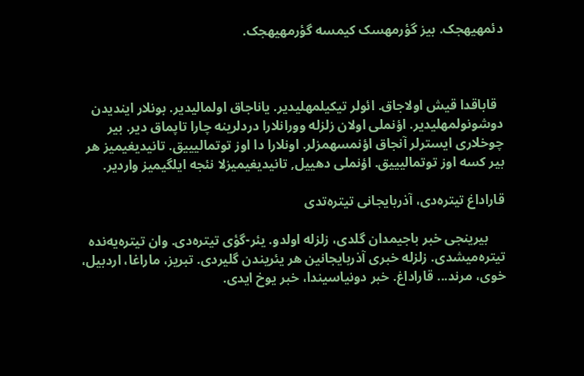دئمهیهجک. بیز گؤرمهسک کیمسه گؤرمهیهجک.



  قاباقدا قیش اولاجاق. ائولر تیکیلمهلیدیر. یاناجاق اولمالیدیر. بونلار ایندیدن دوشونولمهلیدیر. اؤنملی اولان زلزله وورانلارا دردلرینه چارا تاپماق دیر. بیر چوخلاری ایسترلر آنجاق اؤنمسهمزلر. اونلارا دا اوز توتمالیییق. تانیدیغیمیز هر بیر کسه اوز توتمالیییق. اؤنملی دهییل, تانیدیغیمیزلا نئجه ایلگیمیز واردیر.

قاراداغ تیتره‌دی، آذربایجانی تیتره‌تدی

     بیرینجی خبر باجیمدان گلدی، زلزله اولدو. یئر-گؤی تیتره‌دی. وان تیتره‌یه‌نده تیتره‌میشدی. زلزله خبری آذربایجانین هر یئریندن گلیردی. تبریز، ماراغا، اردبیل، خوی، مرند... قاراداغ. خبر دونیاسیندا، خبر یوخ ایدی.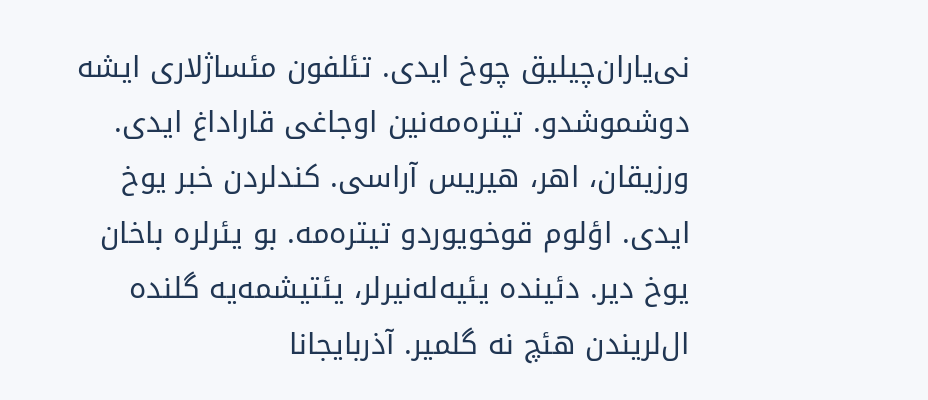نی‌یاران‌چیلیق چوخ ایدی. تئلفون مئساژلاری ایشه دوشموشدو. تیتره‌‌مه‌نین اوجاغی قاراداغ ایدی. ورزیقان، اهر، هیریس آراسی. کندلردن خبر یوخ ایدی. اؤلوم قوخویوردو تیتره‌مه. بو یئرلره باخان یوخ دیر. دئینده یئیه‌له‌نیرلر، یئتیشمه‌یه گلنده ال‌لریندن هئچ نه گلمیر. آذربایجانا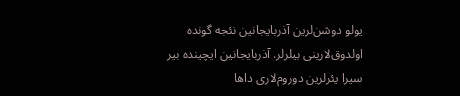یولو دوشن‌لرین آذربایجانین نئجه گونده اولدوق‌لارینی بیلرلر. آذربایجانین ایچینده بیر سیرا یئرلرین دوروم‌لاری داها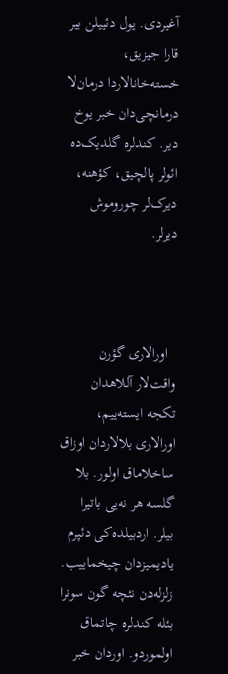آغیردی. یول دئییلن بیر قارا جیزیق، خسته‌خانا‌لاردا درمان‌لا درمانچی‌دان خبر یوخ دیر. کندلره گلدیک‌ده ائولر پالچیق‌، کؤهنه، دیرک‌لر چوروموش دیرلر.



  اورالاری گؤرن واقت‌لار آللاهدان تکجه ایسته‌ییم، اورالاری بلالاردان اوزاق ساخلاماق اولور. بلا گلسه هر نه‌یی باتیرا بیلر. اردبیلده‌کی دئپرم‌ یادیمیزدان چیخماییب. زلزله‌دن نئچه گون سونرا بئله کندلره چاتماق اولموردو. اوردان خبر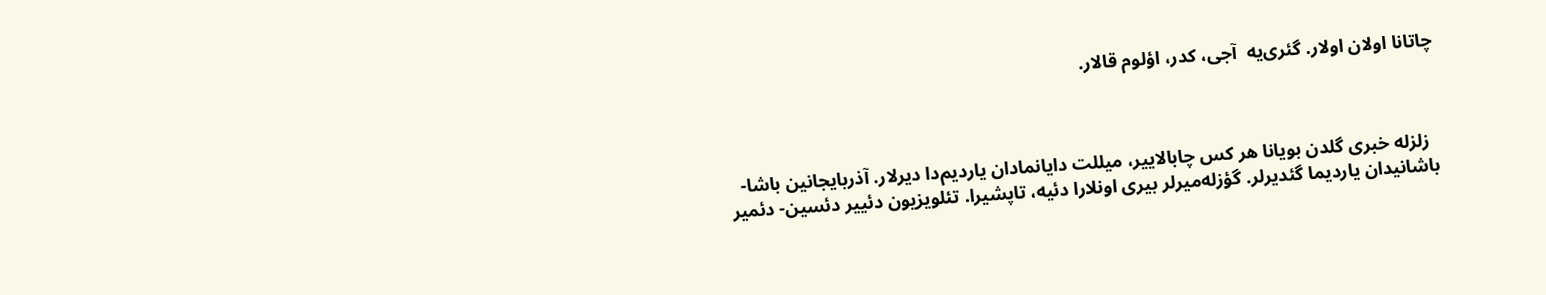چاتانا اولان اولار. گئری‌یه  آجی، کدر، اؤلوم قالار.



  زلزله خبری گلدن بویانا هر کس چابالاییر، میللت دایانمادان یاردیم‌دا دیرلار. آذربایجانین باشا-باشانیدان یاردیما گئدیرلر. گؤزله‌میرلر بیری اونلارا دئیه، تاپشیرا. تئلویزیون دئییر دئسین- دئمیر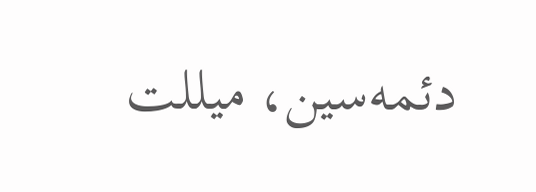دئمه‌سین، میللت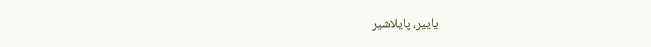یاییر، پایلاشیر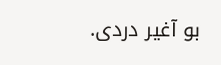بو آغیر دردی.